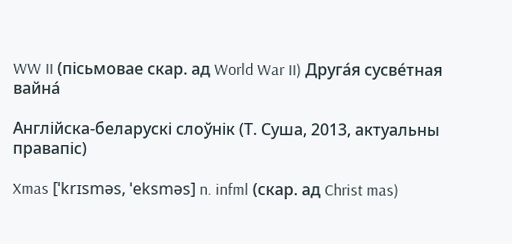WW II (пісьмовае скар. ад World War II) Друга́я сусве́тная вайна́

Англійска-беларускі слоўнік (Т. Суша, 2013, актуальны правапіс)

Xmas [ˈkrɪsməs, ˈeksməs] n. infml (скар. ад Christ mas)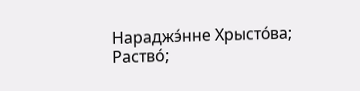Нараджэ́нне Хрысто́ва; Раство́;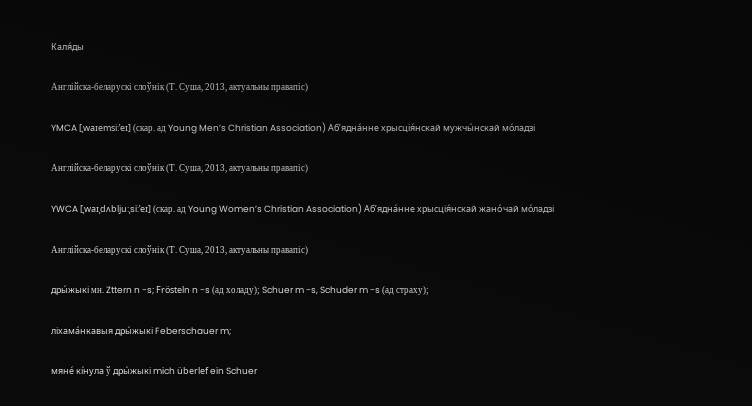Каля́ды

Англійска-беларускі слоўнік (Т. Суша, 2013, актуальны правапіс)

YMCA [ˌwaɪemsi:ˈeɪ] (скар. ад Young Men’s Christian Association) Аб’ядна́нне хрысція́нскай мужчы́нскай мо́ладзі

Англійска-беларускі слоўнік (Т. Суша, 2013, актуальны правапіс)

YWCA [ˌwaɪˌdʌblju:ˌsi:ˈeɪ] (скар. ад Young Women’s Christian Association) Аб’ядна́нне хрысція́нскай жано́чай мо́ладзі

Англійска-беларускі слоўнік (Т. Суша, 2013, актуальны правапіс)

дры́жыкі мн. Zttern n -s; Frösteln n -s (ад холаду); Schuer m -s, Schuder m -s (ад страху);

ліхама́нкавыя дры́жыкі Feberschauer m;

мяне́ кі́нула ў дры́жыкі mich überlef ein Schuer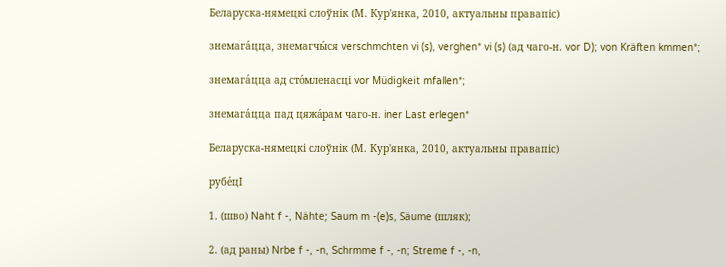Беларуска-нямецкі слоўнік (М. Кур'янка, 2010, актуальны правапіс)

знемага́цца, знемагчы́ся verschmchten vi (s), verghen* vi (s) (ад чаго-н. vor D); von Kräften kmmen*;

знемага́цца ад сто́мленасці vor Müdigkeit mfallen*;

знемага́цца пад цяжа́рам чаго-н. iner Last erlegen*

Беларуска-нямецкі слоўнік (М. Кур'янка, 2010, актуальны правапіс)

рубе́цI

1. (шво) Naht f -, Nähte; Saum m -(e)s, Säume (шляк);

2. (ад раны) Nrbe f -, -n, Schrmme f -, -n; Streme f -, -n,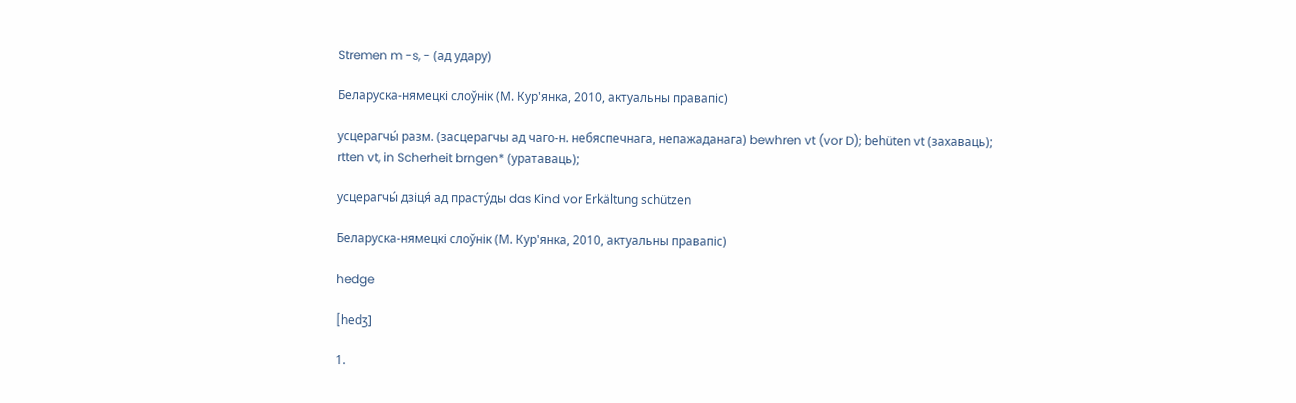Stremen m -s, - (ад удару)

Беларуска-нямецкі слоўнік (М. Кур'янка, 2010, актуальны правапіс)

усцерагчы́ разм. (засцерагчы ад чаго-н. небяспечнага, непажаданага) bewhren vt (vor D); behüten vt (захаваць); rtten vt, in Scherheit brngen* (уратаваць);

усцерагчы́ дзіця́ ад прасту́ды das Kind vor Erkältung schützen

Беларуска-нямецкі слоўнік (М. Кур'янка, 2010, актуальны правапіс)

hedge

[hedʒ]

1.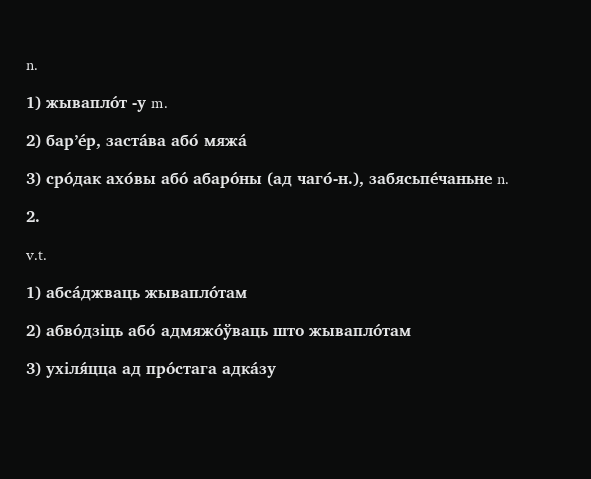n.

1) жывапло́т -у m.

2) бар’е́р, заста́ва або́ мяжа́

3) сро́дак ахо́вы або́ абаро́ны (ад чаго́-н.), забясьпе́чаньне n.

2.

v.t.

1) абса́джваць жывапло́там

2) абво́дзіць або́ адмяжо́ўваць што жывапло́там

3) ухіля́цца ад про́стага адка́зу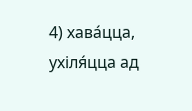4) хава́цца, ухіля́цца ад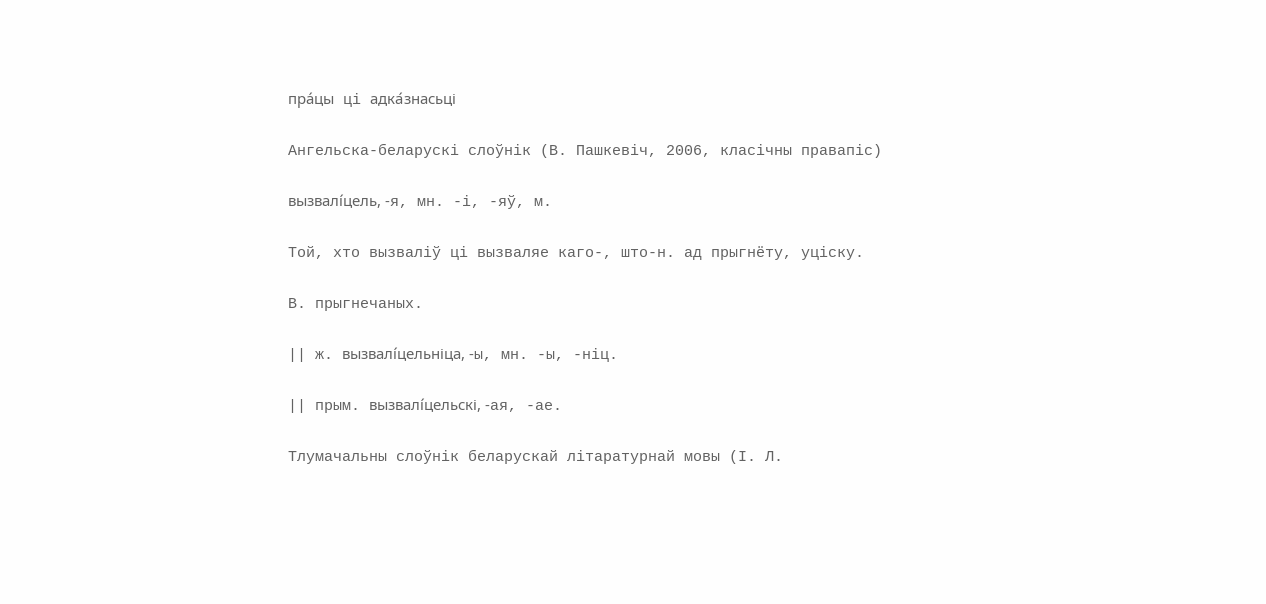пра́цы ці адка́знасьці

Ангельска-беларускі слоўнік (В. Пашкевіч, 2006, класічны правапіс)

вызвалі́цель, -я, мн. -і, -яў, м.

Той, хто вызваліў ці вызваляе каго-, што-н. ад прыгнёту, уціску.

В. прыгнечаных.

|| ж. вызвалі́цельніца, -ы, мн. -ы, -ніц.

|| прым. вызвалі́цельскі, -ая, -ае.

Тлумачальны слоўнік беларускай літаратурнай мовы (І. Л.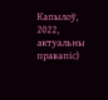Капылоў, 2022, актуальны правапіс)